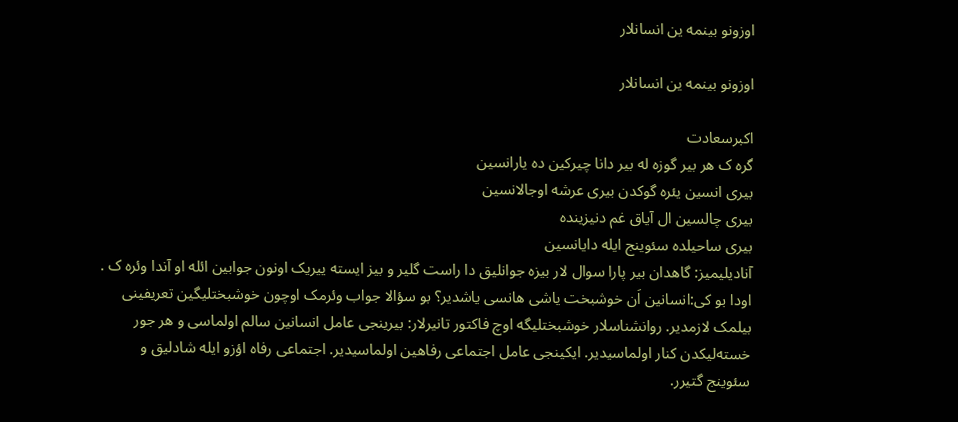اوزونو بینمه ین انسانلار

اوزونو بینمه ین انسانلار

اکبرسعادت
گره ک هر بیر گوزه له بیر دانا چیرکین ده یارانسین
بیری انسین یئره گوکدن بیری عرشه اوجالانسین
بیری چالسین ال آیاق غم دنیزینده
بیری ساحیلده سئوینج ایله دایانسین
آنادیلیمیز: گاهدان بیر پارا سوال لار بیزه جوانلیق دا راست گلیر و بیز ایسته ییریک اونون جوابین ائله او آندا وئره ک . اودا بو کی:انسانین اَن خوشبخت یاشی هانسی یاشدیر؟ بو سؤالا جواب وئرمک اوچون خوشبختلیگین تعریفینی بیلمک لازمدیر. روانشناسلار خوشبختلیگه اوچ فاکتور تانیرلار: بیرینجی عامل انسانین سالم اولماسی و هر جور خسته‌لیکدن کنار اولماسیدیر. ایکینجی عامل اجتماعی رفاهین اولماسیدیر. اجتماعی رفاه اؤزو ایله شادلیق و سئوینج گتیرر.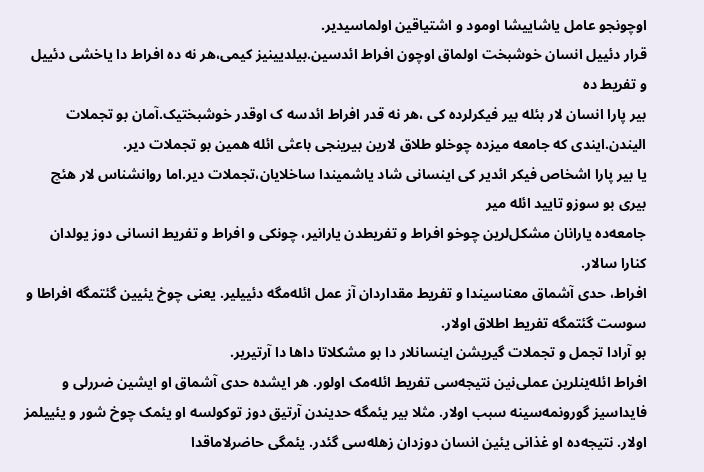اوچونجو عامل یاشاییشا اومود و اشتیاقین اولماسیدیر.
قرار دئییل انسان خوشبخت اولماق اوچون افراط ائدسین.بیلدیینیز کیمی،هر نه ده افراط دا یاخشی دئییل و تفریط ده
بیر پارا انسان لار بئله بیر فیکرلرده کی ،هر نه قدر افراط ائدسه ک اوقدر خوشبختیک.آمان بو تجملات الیندن.ایندی که جامعه میزده چوخلو طلاق لارین بیرینجی باعثی ائله همین بو تجملات دیر.
یا بیر پارا اشخاص فیکر ائدیر کی اینسانی شاد یاشمیندا ساخلایان،تجملات دیر.اما روانشناس لار هئچ بیری بو سوزو تایید ائله میر
جامعه‌ده یارانان مشکل‌لرین چوخو افراط و تفریطدن یارانیر، چونکی و افراط و تفریط انسانی دوز یولدان کنارا سالار.
افراط، حدی آشماق معناسیندا و تفریط مقداردان آز عمل ائله‌مگه دئییلیر. یعنی چوخ یئیین گئتمگه افراطا و سوست گئتمگه تفریط اطلاق اولار.
بو آرادا تجمل و تجملات گیریشن اینسانلار دا بو مشکلاتا داها دا آرتیریر.
افراط ائله‌ینلرین عملی‌نین نتیجه‌سی تفریط ائله‌مک اولور. هر ایشده حدی آشماق او ایشین ضررلی و فایداسیز گورونمه‌سینه سبب اولار. مثلا بیر یئمگه حدیندن آرتیق دوز توکولسه او یئمک چوخ شور و یئییلمز اولار. نتیجه‌ده او غذانی یئین انسان دوزدان زهله‌سی گئدر. یئمگی حاضرلاماقدا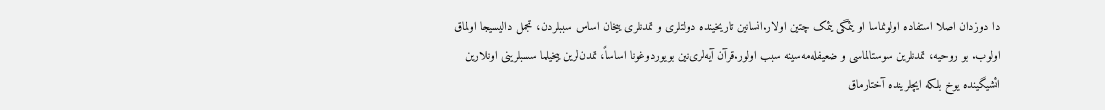دا دوزدان اصلا استفاده اولونماسا او یئمگی یئمک چتین اولار.انسانین تاریخینده دولتلری و تمدنلری ییخان اساس سببلردن، تجمل دالیسیجا اولماق اولوب. بو روحیه، تمدنلرین سوستالماسی و ضعیفله‌مه‌سینه سبب اولور.قرآن آیه‌لری‌نین بویوردوغونا اساساً، تمدن‌لرین ییخیلما سسبلرینی اونلارین ائشیگینده یوخ بلکه ایچلرینده آختارماق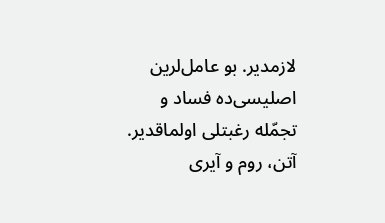لازمدیر. بو عامل‌لرین اصلیسی‌ده فساد و تجمّله رغبتلی اولماقدیر. آتن، روم و آیری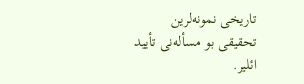تاریخی نمونه‌لرین تحقیقی بو مسأله‌نی تأیید ائلیر.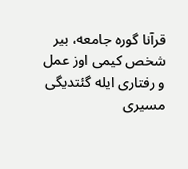قرآنا گوره جامعه، بیر شخص کیمی اوز عمل و رفتاری ایله گئتدیگی مسیری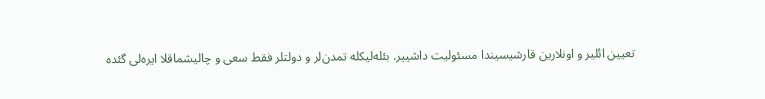تعیین ائلیر و اونلارین قارشیسیندا مسئولیت داشییر. بئله‌لیکله تمدن‌لر و دولتلر فقط سعی و چالیشماقلا ایره‌لی گئده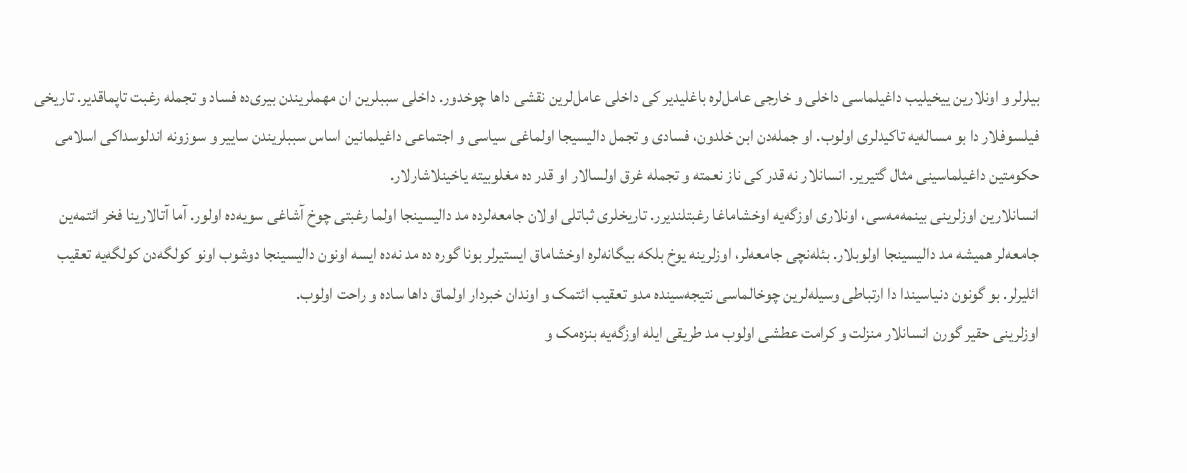بیلرلر و اونلارین ییخیلیب داغیلماسی داخلی و خارجی عامل‌لره باغلیدیر کی داخلی عامل‌لرین نقشی داها چوخدور. داخلی سببلرین ان مهملریندن بیری‌ده فساد و تجمله رغبت تاپماقدیر. تاریخی فیلسوفلار دا بو مساله‌یه تاکیدلری اولوب. او جمله‌دن ابن خلدون، فسادی و تجمل دالیسیجا اولماغی سیاسی و اجتماعی داغیلمانین اساس سببلریندن ساییر و سوزونه اندلوسداکی اسلامی حکومتین داغیلماسینی مثال گتیریر. انسانلار نه قدر کی ناز نعمته و تجمله غرق اولسالار او قدر ده مغلوبیته یاخینلاشارلار.
انسانلارین اوزلرینی بینمه‌مه‌سی، اونلاری ‌اوزگه‌یه اوخشاماغا رغبتلندیرر. تاریخلری ثباتلی اولان جامعه‌لرده مد دالیسینجا اولما رغبتی چوخ آشاغی سویه‌ده اولور. آما آتالارینا فخر ائتمه‌ین جامعه‌لر همیشه مد دالیسینجا اولوبلار. بئله‌نچی جامعه‌لر، اوزلرینه یوخ بلکه بیگانه‌لره اوخشاماق ایستیرلر بونا گوره ده مد نه‌ده ایسه اونون دالیسینجا دوشوب اونو کولگه‌دن کولگه‌یه تعقیب ائلیرلر. بو گونون دنیاسیندا دا ارتباطی وسیله‌لرین چوخالماسی نتیجه‌سینده مدو تعقیب ائتمک و اوندان خبردار اولماق داها ساده و راحت اولوب.
اوزلرینی حقیر گورن انسانلار منزلت و کرامت عطشی اولوب مد طریقی ایله اوزگه‌یه بنزه‌مک و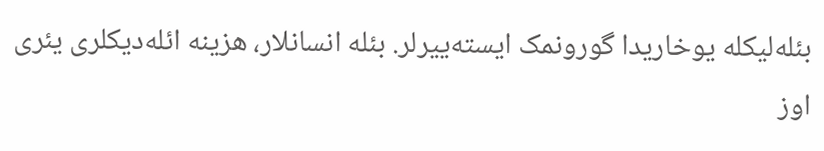بئله‌لیکله یوخاریدا گورونمک ایسته‌ییرلر. بئله انسانلار، هزینه ائله‌دیکلری یئری اوز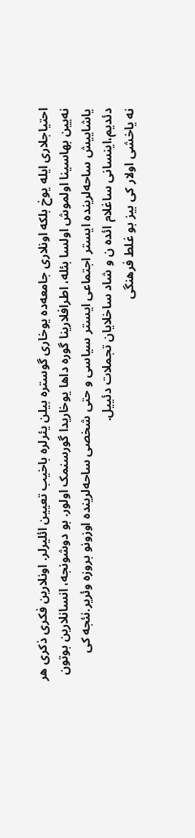احتیاجلاری ایله یوخ بلکه اونلاری جامعه‌ده یوخاری گوستره‌ بیلن یئرلره باخیب تعیین ائلیرلر. اونلارین فکری ذکری هر نه‌یین بهاسینا اولموش اولسا بئله، اطرافلارینا گوره داها یوخاریدا گورسنمک اولور. بو دوشونجه، انسانلارین بوتون یاشاییش ساحه‌لرینده ایستر اجتماعی ایستر سیاسی و حتی شخصی ساحه‌لرینده اوزونو بروزه وئریر.نئجه کی دئدیم،اینسانی ساغلام ائده ن و شاد ساخلایان تجملات دئییل.
نه یاخشی اولار کی بیز بو غلط فرهنگی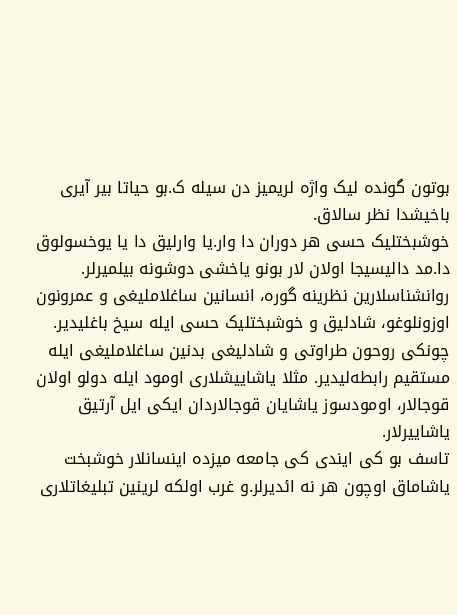بوتون گونده لیک واژه لریمیز دن سیله ک.بو حیاتا بیر آیری باخیشدا نظر سالاق.
خوشبختلیک حسی هر دوران دا وار.یا وارلیق دا یا یوخسولوق دا.مد دالیسیجا اولان لار بونو یاخشی دوشونه بیلمیرلر.
روانشناسلارین نظرینه گوره، انسانین ساغلاملیغی و عمرونون اوزونلوغو، شادلیق و خوشبختلیک حسی ایله سیخ باغلیدیر. چونکی روحون طراوتی و شادلیغی بدنین ساغلاملیغی ایله مستقیم رابطه‌لیدیر. مثلا یاشاییشلاری اومود ایله دولو اولان قوجالار، اومودسوز یاشایان قوجالاردان ایکی ایل آرتیق یاشاییرلار.
تاسف بو کی ایندی کی جامعه میزده اینسانلار خوشبخت یاشاماق اوچون هر نه ائدیرلر.و غرب اولکه لرینین تبلیغاتلاری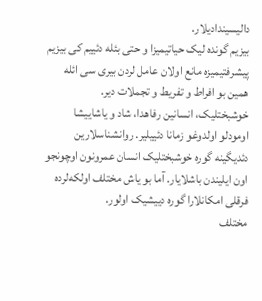دالیسیندادیلار.
بیزیم گونده لیک حیاتیمیزا و حتی بئله دئییم کی بیزیم پیشرفتیمیزه مانع اولان عامل لردن بیری سی ائله همین بو افراط و تفریط و تجملات دیر.
خوشبختلیک، انسانین رفاهدا، شاد و یاشاییشا اومودلو اولدوغو زمانا دئییلیر. روانشناسلارین دئدیگینه گوره خوشبختلیک انسان عمرونون اوچونجو اون ایلیندن باشلایار. آما بو یاش مختلف اولکه‌لرده فرقلی امکانلارا گوره دییشیک اولور.
مختلف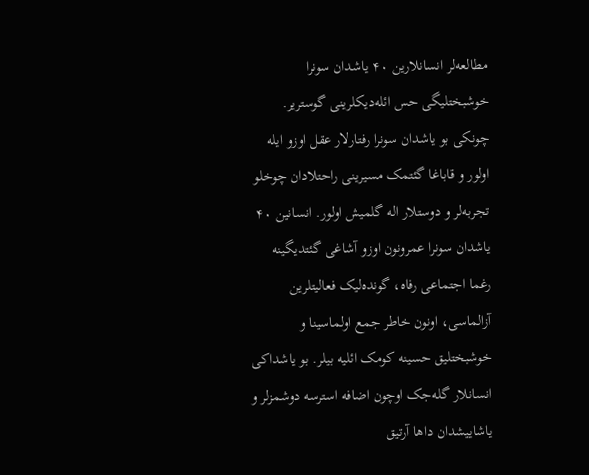مطالعه‌لر انسانلارین ۴۰ یاشدان سونرا خوشبختلیگی حس ائله‌دیکلرینی گوستریر. چونکی بو یاشدان سونرا رفتارلار عقل اوزو ایله اولور و قاباغا گئتمک مسیرینی راحتلادان چوخلو تجربه‌لر و دوستلار اله گلمیش اولور. انسانین ۴۰ یاشدان سونرا عمرونون اوزو آشاغی گئتدیگینه رغما اجتماعی رفاه، گونده‌لیک فعالیتلرین آزالماسی، اونون خاطر جمع اولماسینا و خوشبختلیق حسینه کومک ائلیه‌ بیلر. بو یاشداکی انسانلار گله‌جک اوچون اضافه استرسه دوشمزلر و یاشاییشدان داها آرتیق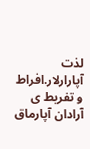لذت آپارارلار.افراط و تفریط ی آرادان آپارماق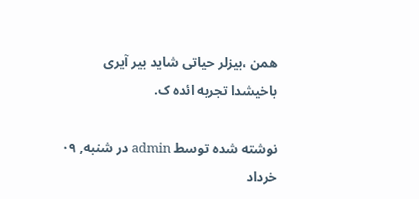همن ،بیزلر حیاتی شاید بیر آیری باخیشدا تجربه ائده ک.

نوشته شده توسط admin در شنبه, ۰۹ خرداد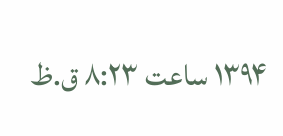۱۳۹۴ ساعت ۸:۲۳ ق.ظ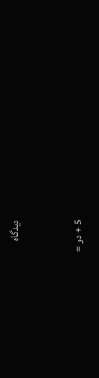دیدگاه


5 + دو =